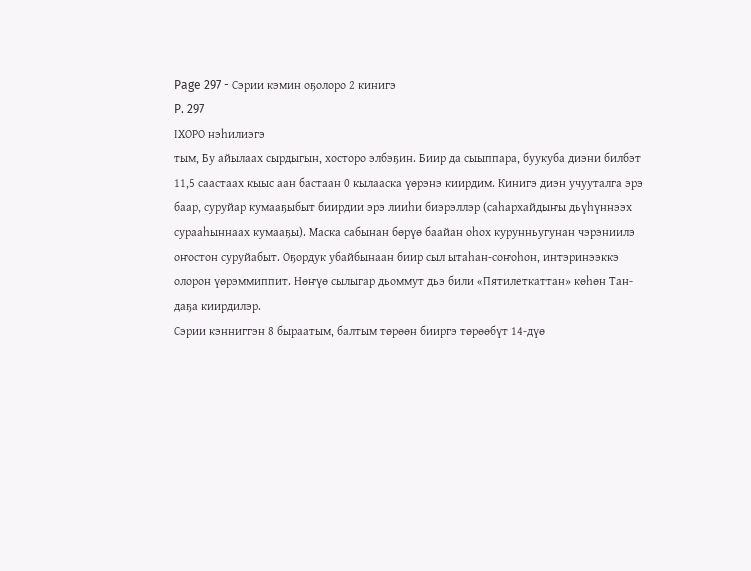Page 297 - Сэрии кэмин оҕолоро 2 кинигэ
P. 297
IХОРО нэһилиэгэ
тым, Бу айылаах сырдыгын, хосторо элбэҕин. Биир да сыыппара, буукуба диэни билбэт
11,5 саастаах кыыс аан бастаан 0 кылааска үөрэнэ киирдим. Кинигэ диэн учууталга эрэ
баар, суруйар кумааҕыбыт биирдии эрэ лииһи биэрэллэр (саһархайдыҥы дьүһүннээх
сурааһыннаах кумааҕы). Маска сабынан бөрүө баайан оһох курунньугунан чэрэниилэ
оҥостон суруйабыт. Оҕордук убайбынаан биир сыл ытаһан-соҥоһон, интэринээккэ
олорон үөрэммиппит. Нөҥүө сылыгар дьоммут дьэ били «Пятилеткаттан» көһөн Тан-
даҕа киирдилэр.
Сэрии кэнниггэн 8 быраатым, балтым төрөөн бииргэ төрөөбүт 14-дүө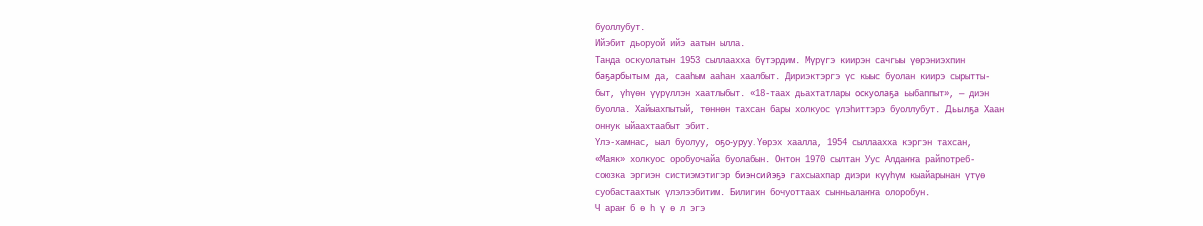буоллубут.
Ийэбит дьоруой ийэ аатын ылла.
Танда оскуолатын 1953 сыллаахха бүтэрдим. Мүрүгэ киирэн сачгыы үөрэниэхпин
баҕарбытым да, сааһым ааһан хаалбыт. Дириэктэргэ үс кыыс буолан киирэ сырытты-
быт, үһүөн үүрүллэн хаатлыбыт. «18-таах дьахтатлары оскуолаҕа ьыбаппыт», — диэн
буолла. Хайыахпытый, төннөн тахсан бары холкуос үлэһиттэрэ буоллубут. Дьылҕа Хаан
оннук ыйаахтаабыт эбит.
Үлэ-хамнас, ыал буолуу, оҕо-уруу. Үөрэх хаалла, 1954 сыллаахха кэргэн тахсан,
«Маяк» холкуос оробуочайа буолабын. Онтон 1970 сылтан Уус Алдаҥҥа райпотреб-
союзка эргиэн систиэмэтигэр биэнсийэҕэ гахсыахпар диэри күүһүм кыайарынан үтүө
суобастаахтык үлэлээбитим. Билигин бочуоттаах сынньалаҥҥа олоробун.
Ч араҥ б ө һ ү ө л эгэ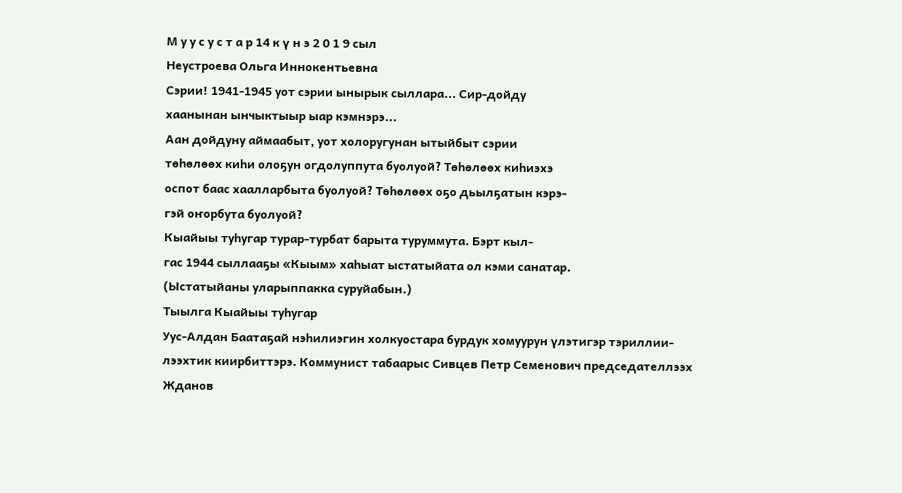М у у с у с т а р 14 к ү н э 2 0 1 9 сыл
Неустроева Ольга Иннокентьевна
Сэрии! 1941-1945 уот сэрии ынырык сыллара... Сир-дойду
хаанынан ынчыктыыр ыар кэмнэрэ...
Аан дойдуну аймаабыт, уот холоругунан ытыйбыт сэрии
төһөлөөх киһи олоҕун огдолуппута буолуой? Төһөлөөх киһиэхэ
оспот баас хаалларбыта буолуой? Төһөлөөх оҕо дьылҕатын кэрэ-
гэй оҥорбута буолуой?
Кыайыы туһугар турар-турбат барыта туруммута. Бэрт кыл-
гас 1944 сыллааҕы «Кыым» хаһыат ыстатыйата ол кэми санатар.
(Ыстатыйаны уларыппакка суруйабын.)
Тыылга Кыайыы туһугар
Уус-Алдан Баатаҕай нэһилиэгин холкуостара бурдук хомуурун үлэтигэр тэриллии-
лээхтик киирбиттэрэ. Коммунист табаарыс Сивцев Петр Семенович председателлээх
Жданов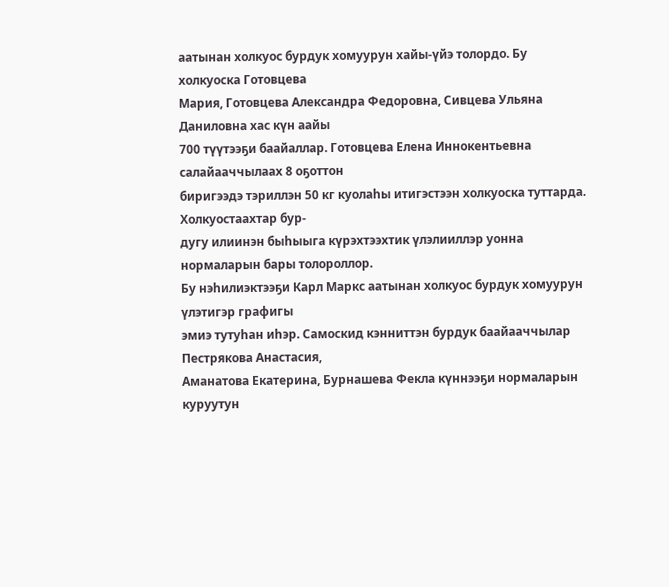аатынан холкуос бурдук хомуурун хайы-үйэ толордо. Бу холкуоска Готовцева
Мария, Готовцева Александра Федоровна, Сивцева Ульяна Даниловна хас күн аайы
700 түүтээҕи баайаллар. Готовцева Елена Иннокентьевна салайааччылаах 8 оҕоттон
биригээдэ тэриллэн 50 кг куолаһы итигэстээн холкуоска туттарда. Холкуостаахтар бур-
дугу илиинэн быһыыга күрэхтээхтик үлэлииллэр уонна нормаларын бары толороллор.
Бу нэһилиэктээҕи Карл Маркс аатынан холкуос бурдук хомуурун үлэтигэр графигы
эмиэ тутуһан иһэр. Самоскид кэнниттэн бурдук баайааччылар Пестрякова Анастасия,
Аманатова Екатерина, Бурнашева Фекла күннээҕи нормаларын куруутун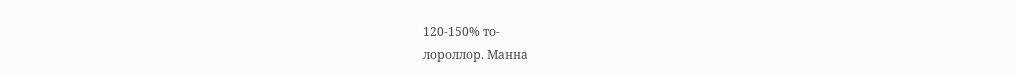120-150% то-
лороллор. Манна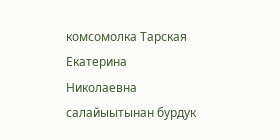комсомолка Тарская Екатерина Николаевна салайыытынан бурдук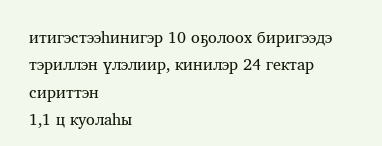итигэстээһинигэр 10 оҕолоох биригээдэ тэриллэн үлэлиир, кинилэр 24 гектар сириттэн
1,1 ц куолаһы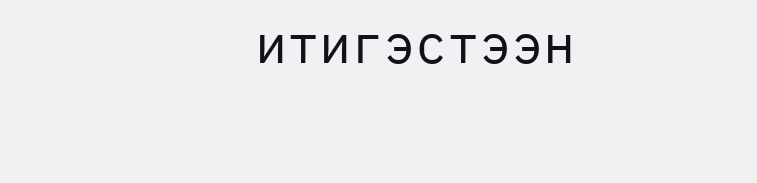итигэстээн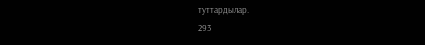туттардылар.
293